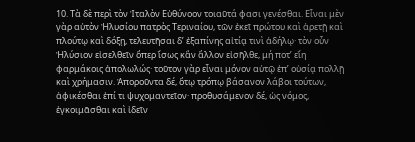10. Τὰ δὲ περὶ τὸν Ἰταλὸν Εὐθύνοον τοιαῦτά φασι γενέσθαι. Εἶναι μὲν γὰρ αὐτὸν Ἠλυσίου πατρὸς Τεριναίου, τῶν ἐκεῖ πρώτου καὶ ἀρετῇ καὶ πλούτῳ καὶ δόξῃ, τελευτῆσαι δ’ ἐξαπίνης αἰτίᾳ τινὶ ἀδήλῳ· τὸν οὖν Ἠλύσιον εἰσελθεῖν ὅπερ ἴσως κἂν ἄλλον εἰσῆλθε, μή ποτ’ εἴη φαρμάκοις ἀπολωλώς· τοῦτον γὰρ εἶναι μόνον αὐτῷ ἐπ’ οὐσίᾳ πολλῇ καὶ χρήμασιν. Ἀποροῦντα δέ, ὅτῳ τρόπῳ βάσανον λάβοι τούτων, ἀφικέσθαι ἐπί τι ψυχομαντεῖον· προθυσάμενον δέ, ὡς νόμος, ἐγκοιμᾶσθαι καὶ ἰδεῖν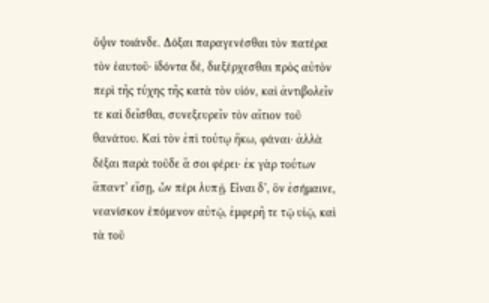ὄψιν τοιάνδε. Δόξαι παραγενέσθαι τὸν πατέρα τὸν ἑαυτοῦ· ἰδόντα δέ, διεξέρχεσθαι πρὸς αὐτὸν περὶ τῆς τύχης τῆς κατὰ τὸν υἱόν, καὶ ἀντιβολεῖν τε καὶ δεῖσθαι, συνεξευρεῖν τὸν αἴτιον τοῦ θανάτου. Καὶ τὸν ἐπὶ τούτῳ ἥκω, φάναι· ἀλλὰ δέξαι παρὰ τοῦδε ἅ σοι φέρει· ἐκ γὰρ τούτων ἅπαντ’ εἴσῃ, ὧν πέρι λυπῇ. Εἶναι δ’, ὃν ἐσήμαινε, νεανίσκον ἑπόμενον αὐτῷ, ἐμφερῆ τε τῷ υἱῷ, καὶ τὰ τοῦ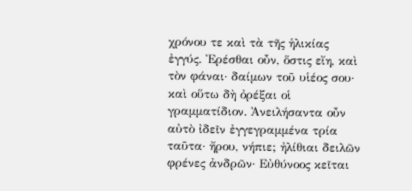χρόνου τε καὶ τὰ τῆς ἡλικίας ἐγγύς. Ἐρέσθαι οὖν, ὅστις εἴη, καὶ τὸν φάναι· δαίμων τοῦ υἱέος σου· καὶ οὕτω δὴ ὀρέξαι οἱ γραμματίδιον. Ἀνειλήσαντα οὖν αὐτὸ ἰδεῖν ἐγγεγραμμένα τρία ταῦτα· ἤρου, νήπιε; ἠλίθιαι δειλῶν φρένες ἀνδρῶν· Εὐθύνοος κεῖται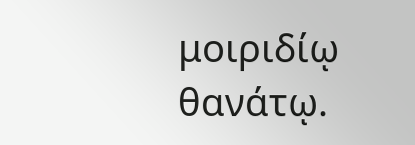μοιριδίῳ θανάτῳ.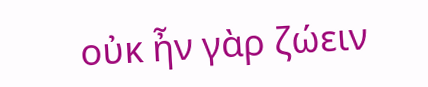οὐκ ἦν γὰρ ζώειν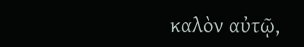καλὸν αὐτῷ,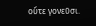οὔτε γονεῦσι.